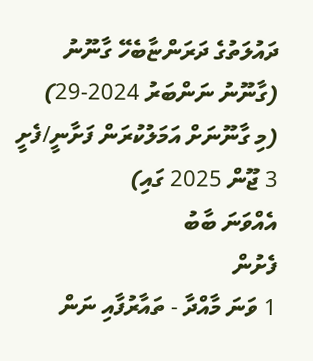ދައުލަތުގެ ދަރަންޏާބެހޭ ގާނޫނު
(ގާނޫނު ނަންބަރު 2024-29)
(މި ގާނޫނަށް އަމަލުކުރަން ފަށާނީ/ފެށީ 3 ޖޫން 2025 ގައި)
އެއްވަނަ ބާބު
ފެށުން
1 ވަނަ މާއްދާ - ތައާރުފާއި ނަން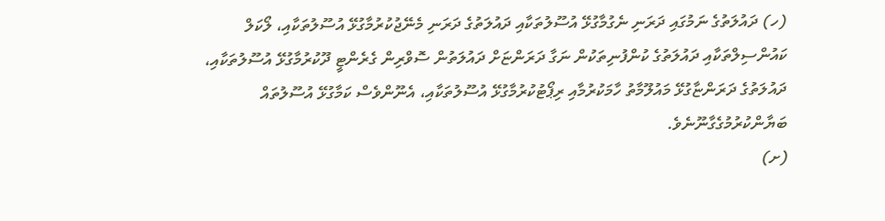(ހ) ދައުލަތުގެ ނަމުގައި ދަރަނި ނެގުމާގުޅޭ އުސޫލުތަކާއި ދައުލަތުގެ ދަރަނި މެނޭޖުކުރުމާގުޅޭ އުސޫލުތަކާއި، ލޯކަލް ކައުންސިލްތަކާއި ދައުލަތުގެ ކުންފުނިތަކުން ނަގާ ދަރަންޏަށް ދައުލަތުން ސޮވްރިން ގެރެންޓީ ދޫކުރުމާގުޅޭ އުސޫލުތަކާއި، ދައުލަތުގެ ދަރަންޏާގުޅޭ މައުލޫމާތު ހާމަކުރުމާއި ރިޕޯޓުކުރުމާގުޅޭ އުސޫލުތަކާއި، އެނޫންވެސް ކަމާގުޅޭ އުސޫލުތައް ބަޔާންކުރުމުގެގާނޫނެވެ.
(ށ)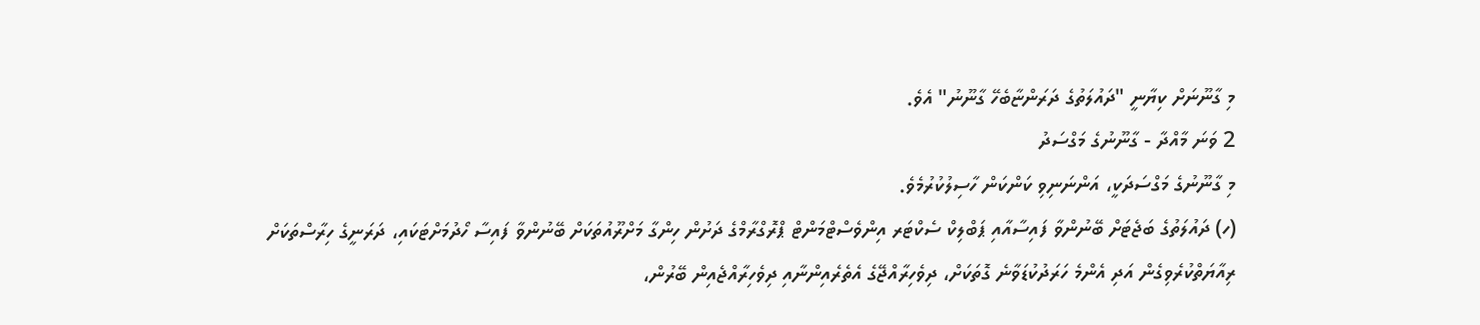މި ގާނޫނަށް ކިޔާނީ "ދައުލަތުގެ ދަރަންޏާބެހޭ ގާނޫނު" އެވެ.
2 ވަނަ މާއްދާ - ގާނޫނުގެ މަގްސަދު
މި ގާނޫނުގެ މަގްސަދަކީ، އަންނަނިވި ކަންކަން ހާސިލުކުރުމެވެ.
(ހ) ދައުލަތުގެ ބަޖެޓަށް ބޭނުންވާ ފައިސާއާއި ޕަބްލިކް ސެކްޓަރ އިންވެސްޓްމަންޓް ޕްރޮގްރާމްގެ ދަށުން ހިންގާ މަށްރޫއުތަކަށް ބޭނުންވާ ފައިސާ ހޯދުމަށްޓަކައި، ދަރަނީގެ ހިރާސްތަކަށް ރިއާޔަތްކުރެވިގެން އަދި އެންމެ ހަރަދުކުޑަވާނެ ގޮތަކަށް، ދިވެހިރާއްޖޭގެ އެތެރެއިންނާއި ދިވެހިރާއްޖެއިން ބޭރުން،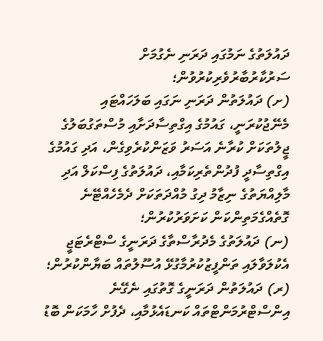ދައުލަތުގެ ނަމުގައި ދަރަނި ނެގުމަށް ސަރުކާރުބާރުވެރިކުރުވުން؛
(ށ) ދައުލަތުން ދަރަނި ނަގައި ބަލަހައްޓައި މެނޭޖުކުރަނީ، ގައުމުގެ އިގްތިސާދަށާއި މުސްތަގުބަލުގެ ޖީލުތަކަށް ކުރާނެ އަސަރު ވަޒަންކުރެވިގެން، އަދި ގައުމުގެ އިގްތިސާދީ ފުދުންތެރިކަމާއި، ދައުލަތުގެ ފިސްކަލް އަދި މާލިއްޔަތުގެ ނިޒާމު ދިގު މުއްދަތަކަށް ދެމެހެއްޓޭނެ ގޮތެއްގެމަތިންކަން ކަށަވަރުކުރުން؛
(ނ) ދައުލަތުގެ މެދުރާސްތާގެ ދަރަނީގެ ސްޓްރެޓަޖީ އެކުލަވާލައި ތަންފީޒުކުރުމާގުޅޭ އުސޫލުތައް ބަޔާންކުރުން؛
(ރ) ދައުލަތުން ދަރަނީގެ ގޮތުގައި ނެގޭނެ އިންސްޓްރުމަންޓްތައް ކަނޑައެޅުމާއި، ދެފުށް ހާމަކަން ބޮޑު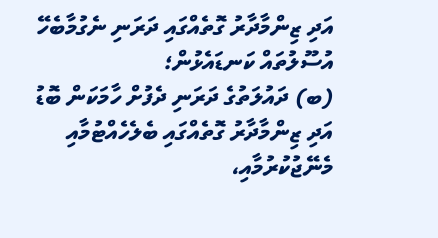އަދި ޒިންމާދާރު ގޮތެއްގައި ދަރަނި ނެގުމާބެހޭ އުސޫލުތައް ކަނޑައެޅުން؛
(ބ) ދައުލަތުގެ ދަރަނި ދެފުށް ހާމަކަން ބޮޑު އަދި ޒިންމާދާރު ގޮތެއްގައި ބެލެހެއްޓުމާއި މެނޭޖުކުރުމާއި،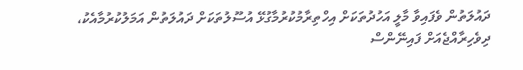ދައުލަތުން ވެފައިވާ މާލީ އަހުދުތަކަށް އިހްތިރާމުކުރުމާގުޅޭ އުސޫލުތަކަށް ދައުލަތުން އަމަލުކުރުމާއެކު، ދިވެހިރާއްޖެއަށް ފައިނޭންސް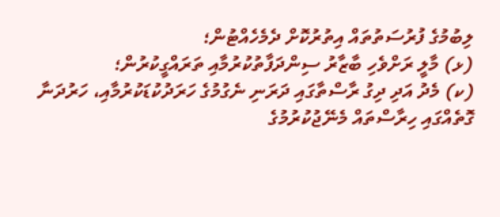ލިބުމުގެ ފުރުސަތުތައް އިތުރުކޮށް ދެމެހެއްޓުން؛
(ޅ) މާލީ ރަށްވެހި ބާޒާރު ސިންދަފާތުކުރުމާއި ތަރައްގީކުރުން؛
(ކ) މެދު އަދި ދިގު ރާސްތާގައި ދަރަނި ނެގުމުގެ ހަރަދުކުޑަކުރުމާއި، ހަރުދަނާ ގޮތެއްގައި ހިރާސްތައް މެނޭޖުކުރުމުގެ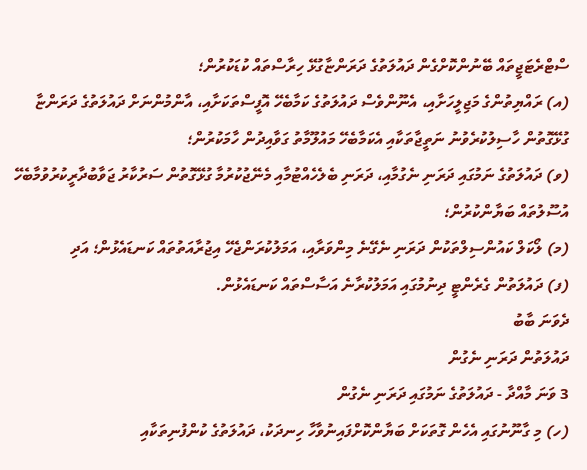ސްޓްރެޓަޖީތައް ބޭނުންކޮށްގެން ދައުލަތުގެ ދަރަންޏާގުޅޭ ހިރާސްތައް ކުޑަކުރުން؛
(އ) ރައްޔިތުންގެ މަޖިލީހަށާއި، އެނޫންވެސް ދައުލަތުގެ ކަމާބެހޭ އޮފީސްތަކަށާއި، އާންމުންނަށް ދައުލަތުގެ ދަރަންޏާ ގުޅޭގޮތުން ހާސިލުކުރެވުނު ނަތީޖާތަކާއި އެކަމާބެހޭ މައުލޫމާތު ގަވާއިދުން ހާމަކުރުން؛
(ވ) ދައުލަތުގެ ނަމުގައި ދަރަނި ނެގުމާއި، ދަރަނި ބެލެހެއްޓުމާއި މެނޭޖުކުރުމާ ގުޅޭގޮތުން ސަރުކާރު ޖަވާބުދާރީކުރުވުމާބެހޭ އުސޫލުތައް ބަޔާންކުރުން؛
(މ) ލޯކަލް ކައުންސިލްތަކުން ދަރަނި ނެގޭނެ މިންވަރާއި، އަމަލުކުރަންޖެހޭ އިޖުރާއަތުތައް ކަނޑައެޅުން؛ އަދި
(ފ) ދައުލަތުން ގެރެންޓީ ދިނުމުގައި އަމަލުކުރާނެ އަސާސްތައް ކަނޑައެޅުން.
ދެވަނަ ބާބު
ދައުލަތުން ދަރަނި ނެގުން
3 ވަނަ މާއްދާ - ދައުލަތުގެ ނަމުގައި ދަރަނި ނެގުން
(ހ) މި ގާނޫނުގައި އެހެން ގޮތަކަށް ބަޔާންކޮށްފައިނުވާހާ ހިނދަކު، ދައުލަތުގެ ކުންފުނިތަކާއި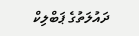ދައުލަތުގެ ޕަބްލިކް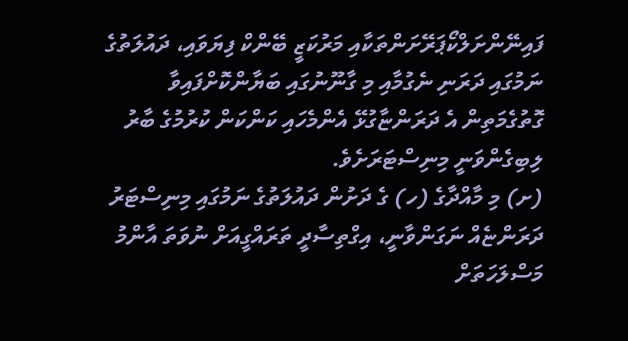ފައިނޭންށަލްކޯޕަރޭށަންތަކާއި މަރުކަޒީ ބޭންކް ފިޔަވައި، ދައުލަތުގެ ނަމުގައި ދަރަނި ނެގުމާއި މި ގާނޫނުގައި ބަޔާންކޮށްފައިވާ ގޮތުގެމަތިން އެ ދަރަންޏާގުޅޭ އެންމެހައި ކަންކަން ކުރުމުގެ ބާރު ލިބިގެންވަނީ މިނިސްޓަރަށެވެ.
(ށ) މި މާއްދާގެ (ހ) ގެ ދަށުން ދައުލަތުގެ ނަމުގައި މިނިސްޓަރު ދަރަންޏެއް ނަގަންވާނީ، އިގްތިސާދީ ތަރައްގީއަށް ނުވަތަ އާންމު މަސްލަހަތަށް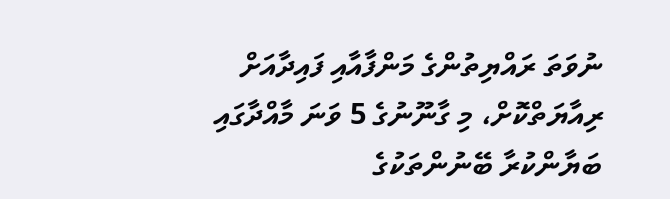ނުވަތަ ރައްޔިތުންގެ މަންފާއާއި ފައިދާއަށް ރިއާޔަތްކޮށް، މި ގާނޫނުގެ 5 ވަނަ މާއްދާގައި ބަޔާންކުރާ ބޭނުންތަކުގެ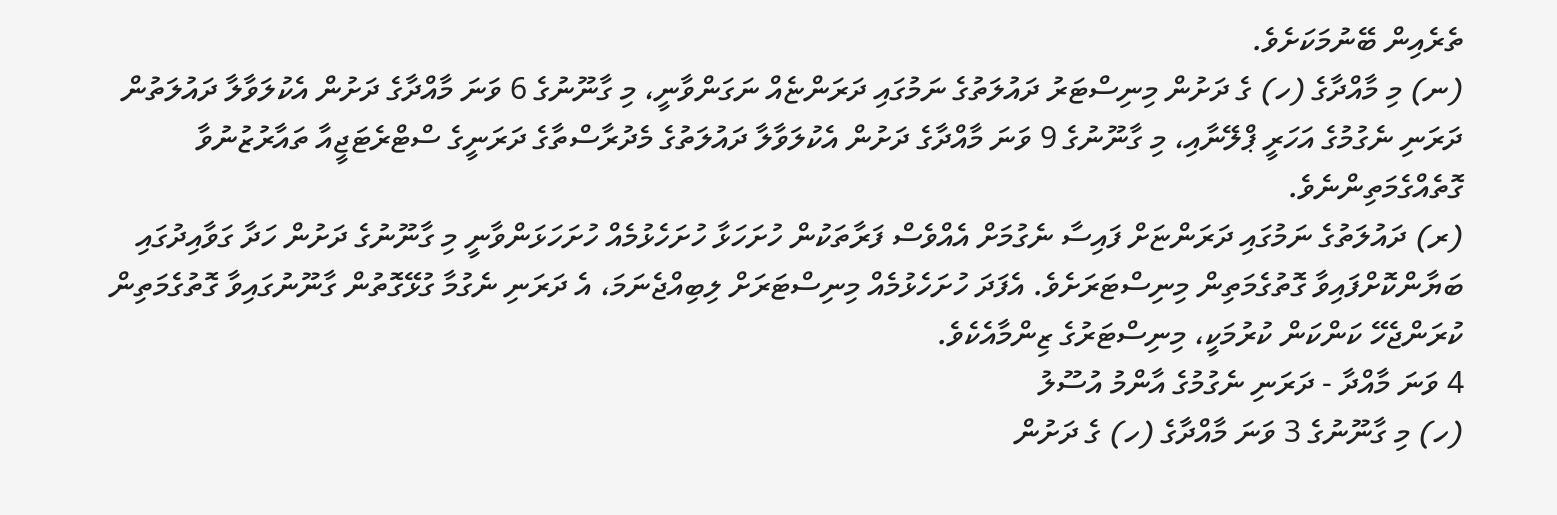ތެރެއިން ބޭނުމަކަށެވެ.
(ނ) މި މާއްދާގެ (ހ) ގެ ދަށުން މިނިސްޓަރު ދައުލަތުގެ ނަމުގައި ދަރަންޏެއް ނަގަންވާނީ، މި ގާނޫނުގެ 6 ވަނަ މާއްދާގެ ދަށުން އެކުލަވާލާ ދައުލަތުން ދަރަނި ނެގުމުގެ އަހަރީ ޕްލޭނާއި، މި ގާނޫނުގެ 9 ވަނަ މާއްދާގެ ދަށުން އެކުލަވާލާ ދައުލަތުގެ މެދުރާސްތާގެ ދަރަނީގެ ސްޓްރެޓަޖީއާ ތައާރުޒުނުވާ ގޮތެއްގެމަތިންނެވެ.
(ރ) ދައުލަތުގެ ނަމުގައި ދަރަންޏަށް ފައިސާ ނެގުމަށް އެއްވެސް ފަރާތަކުން ހުށަހަޅާ ހުށަހެޅުމެއް ހުށަހަޅަންވާނީ މި ގާނޫނުގެ ދަށުން ހަދާ ގަވާއިދުގައި ބަޔާންކޮށްފައިވާ ގޮތުގެމަތިން މިނިސްޓަރަށެވެ. އެފަދަ ހުށަހެޅުމެއް މިނިސްޓަރަށް ލިބިއްޖެނަމަ، އެ ދަރަނި ނެގުމާ ގުޅޭގޮތުން ގާނޫނުގައިވާ ގޮތުގެމަތިން ކުރަންޖެހޭ ކަންކަން ކުރުމަކީ، މިނިސްޓަރުގެ ޒިންމާއެކެވެ.
4 ވަނަ މާއްދާ - ދަރަނި ނެގުމުގެ އާންމު އުސޫލު
(ހ) މި ގާނޫނުގެ 3 ވަނަ މާއްދާގެ (ހ) ގެ ދަށުން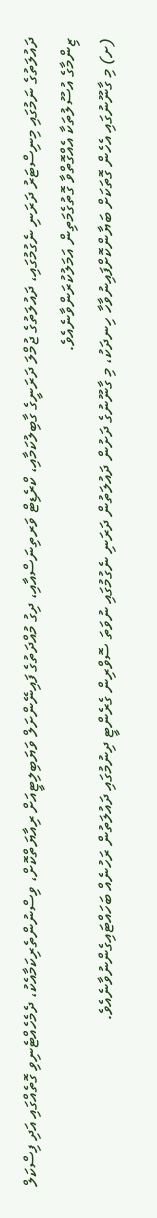ދައުލަތުގެ ނަމުގައި މިނިސްޓަރު ދަރަނި ނެގުމުގައި، ދައުލަތުގެ ޖުމްލަ ދަރަނީގެ ގާބިލުކަމާއި، ކްރެޑިޓް ވަރތިނަސްއާއި، ދިގު މުއްދަތުގެ ފައިނޭންށަލް ވަޔަބިލިޓީއަށް ރިއާޔަތްކޮށް، ވިސްނުންތެރިކަމާއެކު، ދެމެހެއްޓެނިވި ގޮތެއްގައި އަދި ފިސްކަލް ޒިންމާގެ އުސޫލުތަކާ އެއްގޮތްވާ ގޮތުގެމަތިން އަމަލުކުރަންވާނެއެވެ.
(ށ) މި ގާނޫނުގައި އެހެން ގޮތަކަށް ބަޔާންކޮށްފައިނުވާހާ ހިނދަކު، މި ގާނޫނުގެ ދަށުން ދައުލަތުން ދަރަނި ނެގުމުގައި ނުވަތަ ސޮވްރިން ގެރެންޓީ ދިނުމުގައި ދައުލަތުން ރަހުނެއް ބަހައްޓައިގެންނުވާނެއެވެ.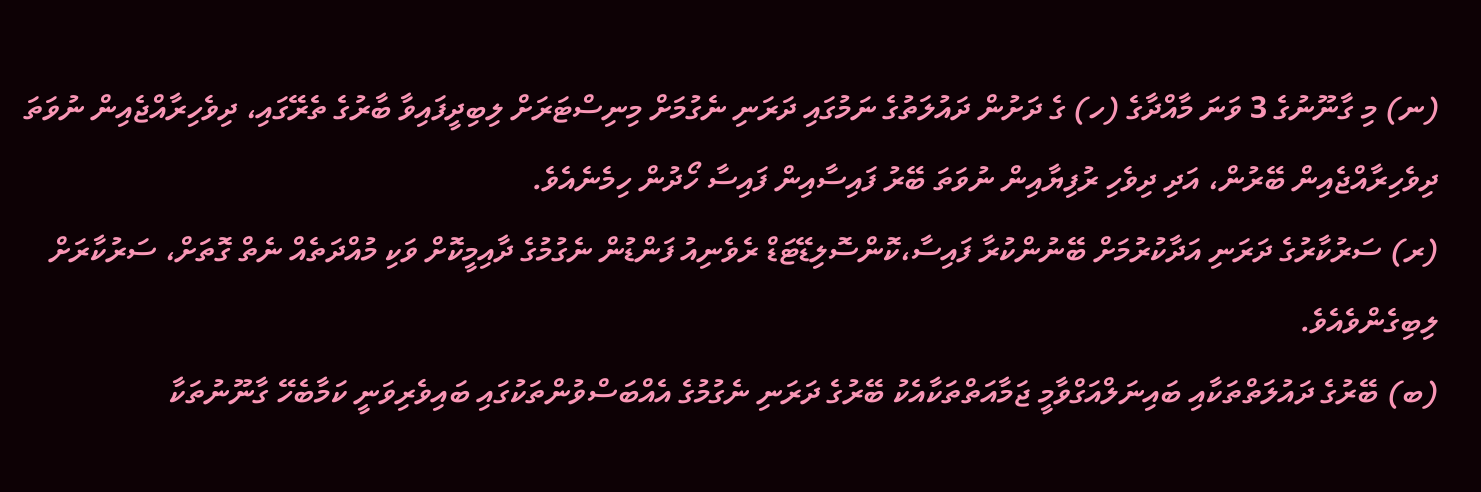(ނ) މި ގާނޫނުގެ 3 ވަނަ މާއްދާގެ (ހ) ގެ ދަށުން ދައުލަތުގެ ނަމުގައި ދަރަނި ނެގުމަށް މިނިސްޓަރަށް ލިބިދީފައިވާ ބާރުގެ ތެރޭގައި، ދިވެހިރާއްޖެއިން ނުވަތަ ދިވެހިރާއްޖެއިން ބޭރުން، އަދި ދިވެހި ރުފިޔާއިން ނުވަތަ ބޭރު ފައިސާއިން ފައިސާ ހޯދުން ހިމެނެއެވެ.
(ރ) ސަރުކާރުގެ ދަރަނި އަދާކުރުމަށް ބޭނުންކުރާ ފައިސާ،ކޮންސޮލިޑޭޓަޑް ރެވެނިއު ފަންޑުން ނެގުމުގެ ދާއިމީކޮށް ވަކި މުއްދަތެއް ނެތް ގޮތަށް، ސަރުކާރަށް ލިބިގެންވެއެވެ.
(ބ) ބޭރުގެ ދައުލަތްތަކާއި ބައިނަލްއަގްވާމީ ޖަމާއަތްތަކާއެކު ބޭރުގެ ދަރަނި ނެގުމުގެ އެއްބަސްވުންތަކުގައި ބައިވެރިވަނީ ކަމާބެހޭ ގާނޫނުތަކާ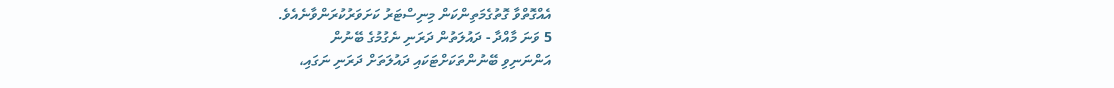އެއްގޮތްވާ ގޮތުގެމަތިންކަން މިނިސްޓަރު ކަށަވަރުކުރަންވާނެއެވެ.
5 ވަނަ މާއްދާ - ދައުލަތުން ދަރަނި ނެގުމުގެ ބޭނުން
އަންނަނިވި ބޭނުންތަކަށްޓަކައި ދައުލަތަށް ދަރަނި ނަގައި،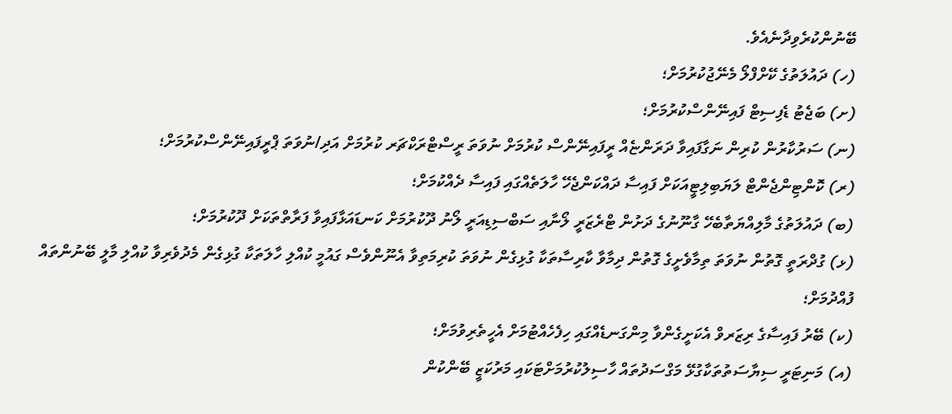ބޭނުންކުރެވިދާނެއެވެ.
(ހ) ދައުލަތުގެ ކޭށްފްލޯ މެނޭޖުކުރުމަށް؛
(ށ) ބަޖެޓު ޑެފިސިޓް ފައިނޭންސްކުރުމަށް؛
(ނ) ސަރުކާރުން ކުރިން ނަގާފައިވާ ދަރަންޏެއް ރީފައިނޭންސް ކުރުމަށް ނުވަތަ ރީސްޓްރަކްޗަރ ކުރުމަށް އަދި/ނުވަތަ ޕްރީފައިނޭންސްކުރުމަށް؛
(ރ) ކޮންޓިންޖެންޓް ލަޔަބިލިޓީއަކަށް ފައިސާ ދައްކަންޖެހޭ ހާލަތެއްގައި ފައިސާ ދެއްކުމަށް؛
(ބ) ދައުލަތުގެ މާލިއްޔަތާބެހޭ ގާނޫނުގެ ދަށުން ޓްރެޒަރީ ލޯނާއި ސަބްސިޑިއަރީ ލޯނު ދޫކުރުމަށް ކަނޑައަޅާފައިވާ ފަރާތްތަކަށް ދޫކުރުމަށް؛
(ޅ) ގުދްރަތީ ގޮތުން ނުވަތަ ތިމާވެށީގެ ގޮތުން ދިމާވާ ކާރިސާތަކާ ގުޅިގެން ނުވަތަ ކުރިމަތިވާ އެނޫންވެސް ގައުމީ ކުއްލި ހާލަތަކާ ގުޅިގެން މެދުވެރިވާ ކުއްލި މާލީ ބޭނުންތައް ފުއްދުމަށް؛
(ކ) ބޭރު ފައިސާގެ ރިޒަރވް އެކަށީގެންވާ މިންގަނޑެއްގައި ހިފެހެއްޓުމަށް އެހީތެރިވުމަށް؛
(އ) މަނިޓަރީ ސިޔާސަތުތަކާގުޅޭ މަގްސަދުތައް ހާސިލުކުރުމަށްޓަކައި މަރުކަޒީ ބޭންކުން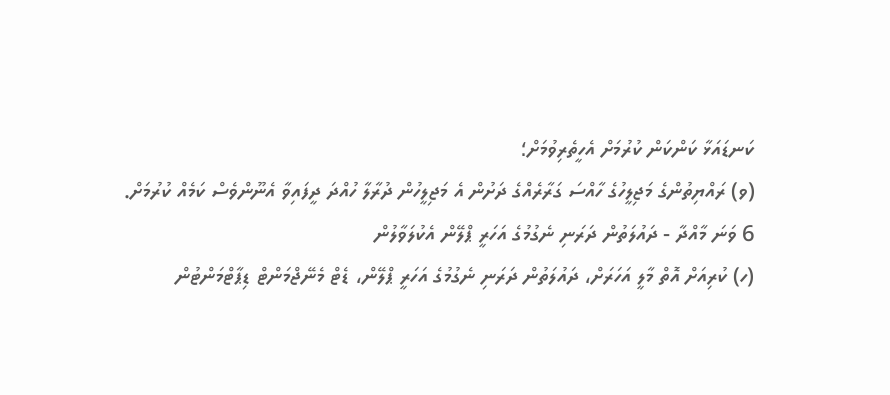ކަނޑައަޅާ ކަންކަން ކުރުމަށް އެހީތެރިވުމަށް؛
(ވ) ރައްޔިތުންގެ މަޖިލީހުގެ ހާއްސަ ގަރާރެއްގެ ދަށުން އެ މަޖިލީހުން ދުރާލާ ހުއްދަ ދީފައިވާ އެނޫންވެސް ކަމެއް ކުރުމަށް.
6 ވަނަ މާއްދާ - ދައުލަތުން ދަރަނި ނެގުމުގެ އަހަރީ ޕްލޭން އެކުލަވާލުން
(ހ) ކުރިއަށް އޮތް މާލީ އަހަރަށް، ދައުލަތުން ދަރަނި ނެގުމުގެ އަހަރީ ޕްލޭން، ޑެޓް މެނޭޖްމަންޓް ޑިޕާޓްމަންޓުން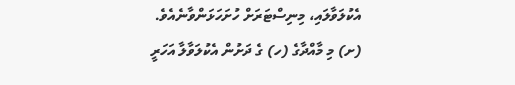އެކުލަވާލައި، މިނިސްޓަރަށް ހުށަހަޅަންވާނެއެވެ.
(ށ) މި މާއްދާގެ (ހ) ގެ ދަށުން އެކުލަވާލާ އަހަރީ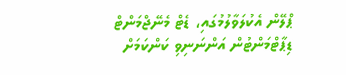ޕްލޭން އެކުލަވާލުމުގައި، ޑެޓް މެނޭޖްމަންޓް ޑިޕާޓްމަންޓުން އަންނަނިވި ކަންކަމަށް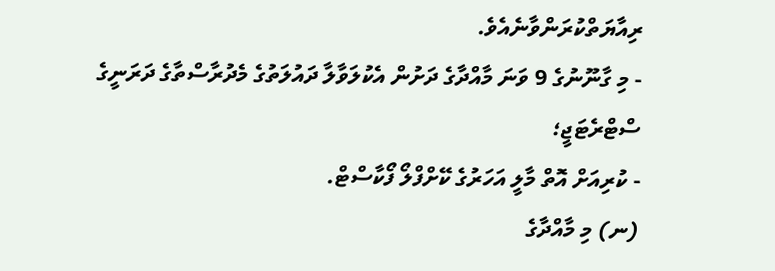ރިއާޔަތްކުރަންވާނެއެވެ.
- މި ގާނޫނުގެ 9 ވަނަ މާއްދާގެ ދަށުން އެކުލަވާލާ ދައުލަތުގެ މެދުރާސްތާގެ ދަރަނީގެ ސްޓްރެޓަޖީ؛
- ކުރިއަށް އޮތް މާލީ އަހަރުގެ ކޭށްފްލޯ ފޯކާސްޓް.
(ނ) މި މާއްދާގެ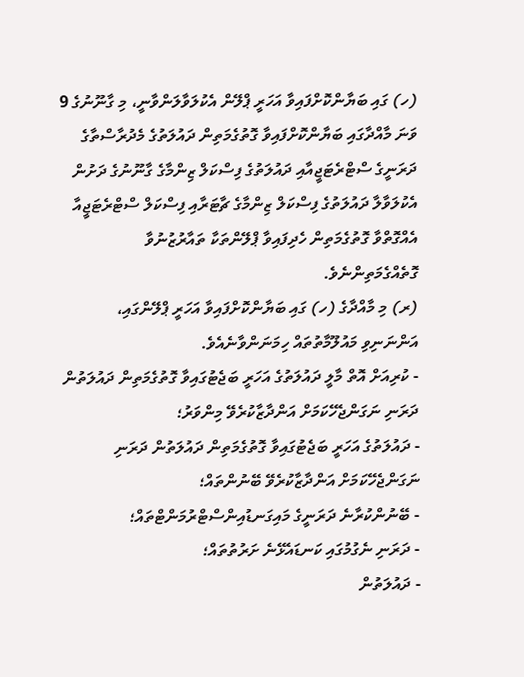(ހ) ގައި ބަޔާންކޮށްފައިވާ އަހަރީ ޕްލޭން އެކުލަވާލަންވާނީ، މި ގާނޫނުގެ 9 ވަނަ މާއްދާގައި ބަޔާންކޮށްފައިވާ ގޮތުގެމަތިން ދައުލަތުގެ މެދުރާސްތާގެ ދަރަނީގެ ސްޓްރެޓަޖީއާއި ދައުލަތުގެ ފިސްކަލް ޒިންމާގެ ގާނޫނުގެ ދަށުން އެކުލަވާލާ ދައުލަތުގެ ފިސްކަލް ޒިންމާގެ ޗާޓަރާއި ފިސްކަލް ސްޓްރެޓަޖީއާ އެއްގޮތްވާ ގޮތުގެމަތިން ހެދިފައިވާ ޕްލޭންތަކާ ތައާރުޒުނުވާ ގޮތެއްގެމަތިންނެވެ.
(ރ) މި މާއްދާގެ (ހ) ގައި ބަޔާންކޮށްފައިވާ އަހަރީ ޕްލޭންގައި، އަންނަނިވި މައުލޫމާތުތައް ހިމަނަންވާނެއެވެ.
- ކުރިއަށް އޮތް މާލީ ދައުލަތުގެ އަހަރީ ބަޖެޓުގައިވާ ގޮތުގެމަތިން ދައުލަތުން ދަރަނި ނަގަންޖެހޭކަމަށް އަންދާޒާކުރެވޭ މިންވަރު؛
- ދައުލަތުގެ އަހަރީ ބަޖެޓުގައިވާ ގޮތުގެމަތިން ދައުލަތުން ދަރަނި ނަގަންޖެހޭކަމަށް އަންދާޒާކުރެވޭ ބޭނުންތައް؛
- ބޭނުންކުރާނެ ދަރަނީގެ މައިގަނޑުއިންސްޓްރުމަންޓްތައް؛
- ދަރަނި ނެގުމުގައި ކަނޑައެޅޭނެ ށަރުތުތައް؛
- ދައުލަތުން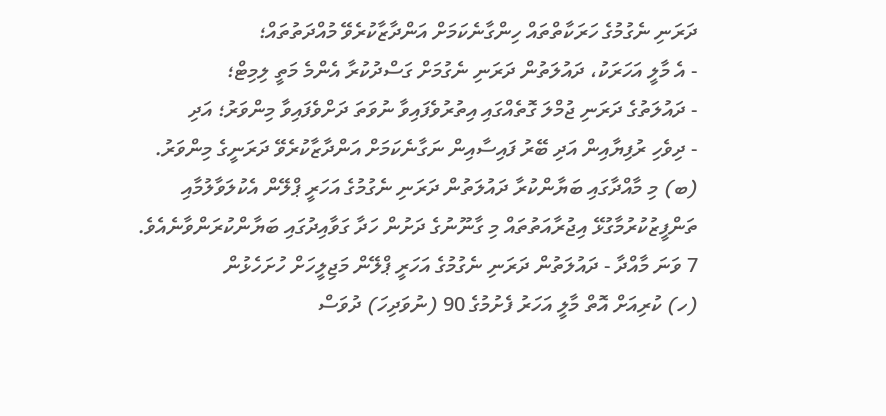ދަރަނި ނެގުމުގެ ހަރަކާތްތައް ހިންގާނެކަމަށް އަންދާޒާކުރެވޭ މުއްދަތުތައް؛
- އެ މާލީ އަހަރަކު، ދައުލަތުން ދަރަނި ނެގުމަށް ގަސްދުކުރާ އެންމެ މަތީ ލިމިޓް؛
- ދައުލަތުގެ ދަރަނި ޖުމްލަ ގޮތެއްގައި އިތުރުވެފައިވާ ނުވަތަ ދަށްވެފައިވާ މިންވަރު؛ އަދި
- ދިވެހި ރުފިޔާއިން އަދި ބޭރު ފައިސާއިން ނަގާނެކަމަށް އަންދާޒާކުރެވޭ ދަރަނީގެ މިންވަރު.
(ބ) މި މާއްދާގައި ބަޔާންކުރާ ދައުލަތުން ދަރަނި ނެގުމުގެ އަހަރީ ޕްލޭން އެކުލަވާލުމާއި ތަންފީޒުކުރުމާގުޅޭ އިޖުރާއަތުތައް މި ގާނޫނުގެ ދަށުން ހަދާ ގަވާއިދުގައި ބަޔާންކުރަންވާނެއެވެ.
7 ވަނަ މާއްދާ - ދައުލަތުން ދަރަނި ނެގުމުގެ އަހަރީ ޕްލޭން މަޖިލީހަށް ހުށަހެޅުން
(ހ) ކުރިއަށް އޮތް މާލީ އަހަރު ފެށުމުގެ 90 (ނުވަދިހަ) ދުވަސް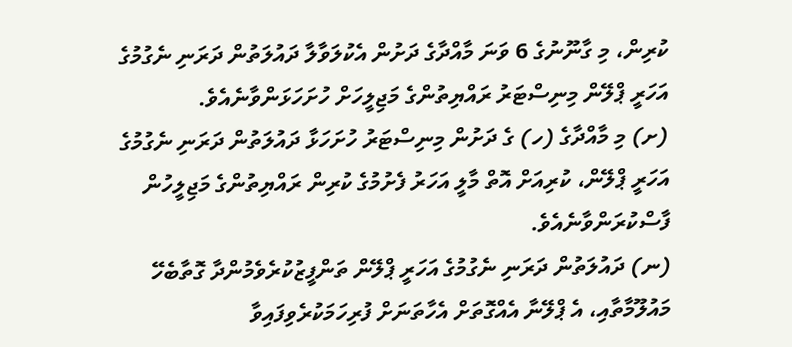ކުރިން، މި ގާނޫނުގެ 6 ވަނަ މާއްދާގެ ދަށުން އެކުލަވާލާ ދައުލަތުން ދަރަނި ނެގުމުގެ އަހަރީ ޕްލޭން މިނިސްޓަރު ރައްޔިތުންގެ މަޖިލީހަށް ހުށަހަޅަންވާނެއެވެ.
(ށ) މި މާއްދާގެ (ހ) ގެ ދަށުން މިނިސްޓަރު ހުށަހަޅާ ދައުލަތުން ދަރަނި ނެގުމުގެ އަހަރީ ޕްލޭން، ކުރިއަށް އޮތް މާލީ އަހަރު ފެށުމުގެ ކުރިން ރައްޔިތުންގެ މަޖިލީހުން ފާސްކުރަންވާނެއެވެ.
(ނ) ދައުލަތުން ދަރަނި ނެގުމުގެ އަހަރީ ޕްލޭން ތަންފީޒުކުރެވެމުންދާ ގޮތާބެހޭ މައުލޫމާތާއި، އެ ޕްލޭނާ އެއްގޮތަށް އެހާތަނަށް ފުރިހަމަކުރެވިފައިވާ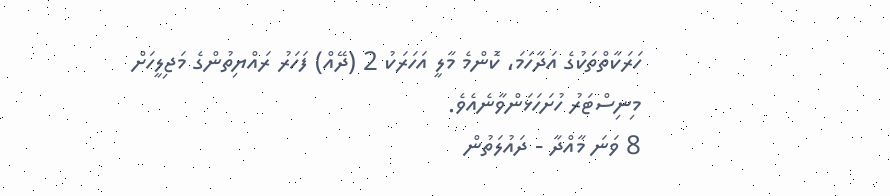ހަރަކާތްތަކުގެ އަދާހަމަ، ކޮންމެ މާލީ އަހަރަކު 2 (ދޭއް) ފަހަރު ރައްޔިތުންގެ މަޖިލީހަށް މިނިސްޓަރު ހުށަހަޅަންވާނެއެވެ.
8 ވަނަ މާއްދާ - ދައުލަތުން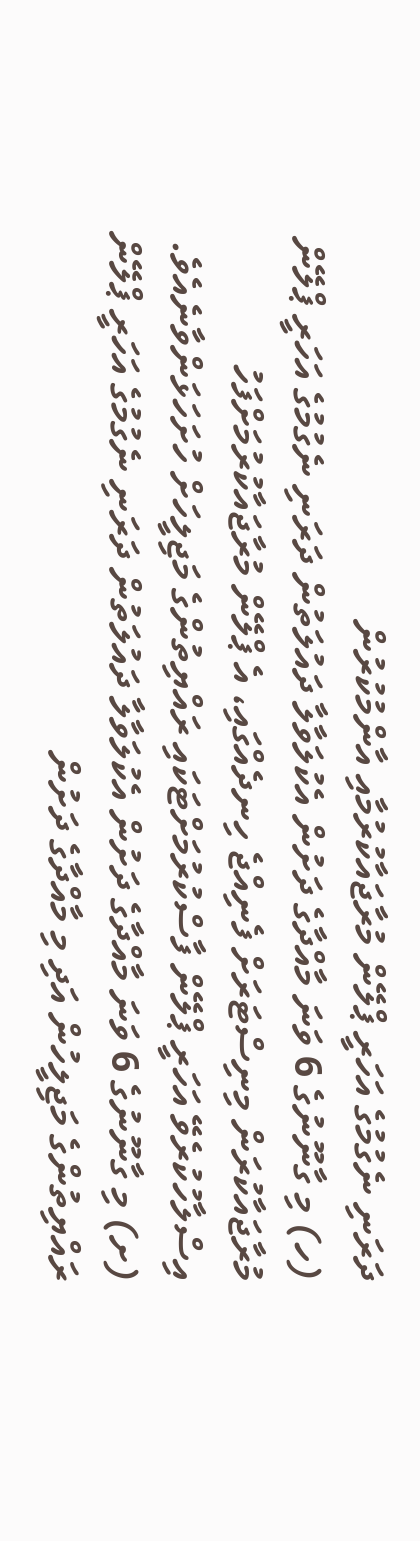ދަރަނި ނެގުމުގެ އަހަރީ ޕްލޭން މުރާޖައާކުރުމާއި އާންމުކުރުން
(ހ) މި ގާނޫނުގެ 6 ވަނަ މާއްދާގެ ދަށުން އެކުލަވާލާ ދައުލަތުން ދަރަނި ނެގުމުގެ އަހަރީ ޕްލޭން މުރާޖައާކުރަން މިނިސްޓަރަށް ފެނިއްޖެ ހިނދެއްގައި، އެ ޕްލޭން މުރާޖައާކުރުމަށްފަހު އިސްލާހުކުރެވޭ އަހަރީ ޕްލޭން ފާސްކުރުމަށްޓަކައި ރައްޔިތުންގެ މަޖިލީހަށް ހުށަހަޅަންވާނެއެވެ.
(ށ) މި ގާނޫނުގެ 6 ވަނަ މާއްދާގެ ދަށުން އެކުލަވާލާ ދައުލަތުން ދަރަނި ނެގުމުގެ އަހަރީ ޕްލޭން ރައްޔިތުންގެ މަޖިލީހުން އަދި މި މާއްދާގެ ދަށުން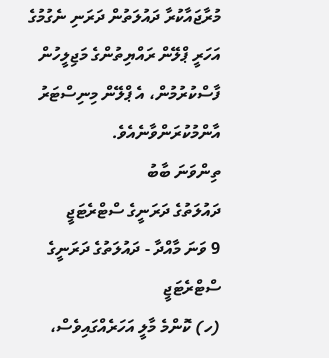މުރާޖައާކުރާ ދައުލަތުން ދަރަނި ނެގުމުގެ އަހަރީ ޕްލޭން ރައްޔިތުންގެ މަޖިލީހުން ފާސްކުރުމުން، އެ ޕްލޭން މިނިސްޓަރު އާންމުކުރަންވާނެއެވެ.
ތިންވަނަ ބާބު
ދައުލަތުގެ ދަރަނީގެ ސްޓްރެޓަޖީ
9 ވަނަ މާއްދާ - ދައުލަތުގެ ދަރަނީގެ ސްޓްރެޓަޖީ
(ހ) ކޮންމެ މާލީ އަހަރެއްގައިވެސް،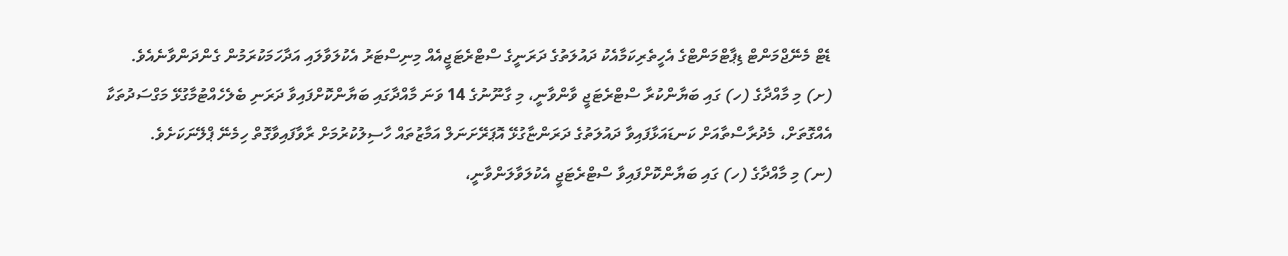ޑެޓް މެނޭޖްމަންޓް ޑިޕާޓްމަންޓްގެ އެހީތެރިކަމާއެކު ދައުލަތުގެ ދަރަނީގެ ސްޓްރެޓަޖީއެއް މިނިސްޓަރު އެކުލަވާލައި އަދާހަމަކުރަމުން ގެންދަންވާނެއެވެ.
(ށ) މި މާއްދާގެ (ހ) ގައި ބަޔާންކުރާ ސްޓްރެޓަޖީ ވާންވާނީ، މި ގާނޫނުގެ 14 ވަނަ މާއްދާގައި ބަޔާންކޮށްފައިވާ ދަރަނި ބެލެހެއްޓުމާގުޅޭ މަގްސަދުތަކާ އެއްގޮތަށް، މެދުރާސްތާއަށް ކަނޑައަޅާފައިވާ ދައުލަތުގެ ދަރަންޏާގުޅޭ އޮޕަރޭށަނަލް އަމާޒުތައް ހާސިލުކުރުމަށް ރާވާފައިވާގޮތް ހިމެނޭ ޕްލޭނަކަށެވެ.
(ނ) މި މާއްދާގެ (ހ) ގައި ބަޔާންކޮށްފައިވާ ސްޓްރެޓަޖީ އެކުލަވާލަންވާނީ،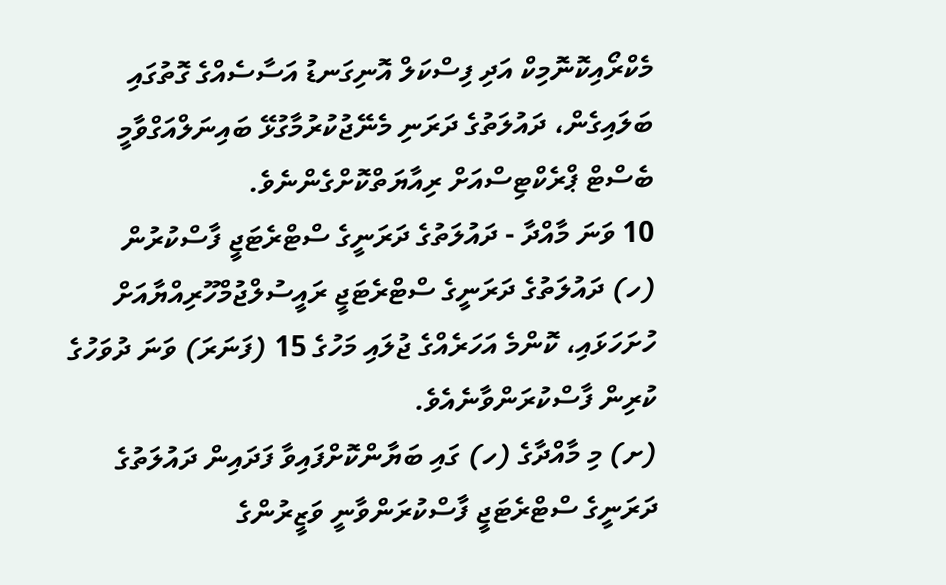މެކްރޯއިކޮނޮމިކް އަދި ފިސްކަލް އޮނިގަނޑު އަސާސެއްގެ ގޮތުގައި ބަލައިގެން، ދައުލަތުގެ ދަރަނި މެނޭޖުކުރުމާގުޅޭ ބައިނަލްއަގްވާމީ ބެސްޓް ޕްރެކްޓިސްއަށް ރިއާޔަތްކޮށްގެންނެވެ.
10 ވަނަ މާއްދާ - ދައުލަތުގެ ދަރަނީގެ ސްޓްރެޓަޖީ ފާސްކުރުން
(ހ) ދައުލަތުގެ ދަރަނީގެ ސްޓްރެޓަޖީ ރައީސުލްޖުމްހޫރިއްޔާއަށް ހުށަހަޅައި، ކޮންމެ އަހަރެއްގެ ޖުލައި މަހުގެ 15 (ފަނަރަ) ވަނަ ދުވަހުގެ ކުރިން ފާސްކުރަންވާނެއެވެ.
(ށ) މި މާއްދާގެ (ހ) ގައި ބަޔާންކޮށްފައިވާ ފަދައިން ދައުލަތުގެ ދަރަނީގެ ސްޓްރެޓަޖީ ފާސްކުރަންވާނީ ވަޒީރުންގެ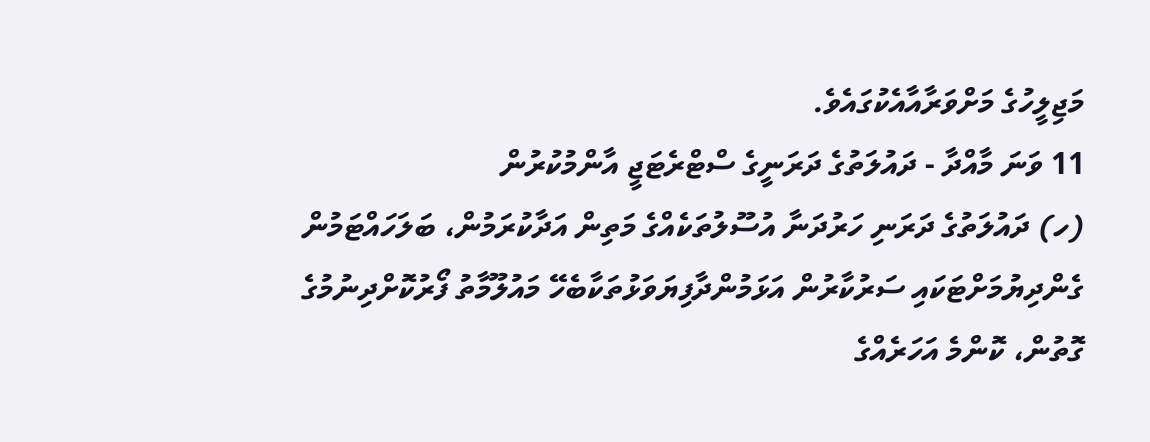މަޖިލީހުގެ މަށްވަރާއާއެކުގައެވެ.
11 ވަނަ މާއްދާ - ދައުލަތުގެ ދަރަނީގެ ސްޓްރެޓަޖީ އާންމުކުރުން
(ހ) ދައުލަތުގެ ދަރަނި ހަރުދަނާ އުސޫލުތަކެއްގެ މަތިން އަދާކުރަމުން، ބަލަހައްޓަމުން ގެންދިޔުމަށްޓަކައި ސަރުކާރުން އަޅަމުންދާފިޔަވަޅުތަކާބެހޭ މައުލޫމާތު ފޯރުކޮށްދިނުމުގެ ގޮތުން، ކޮންމެ އަހަރެއްގެ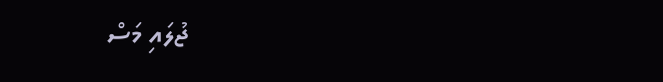ޖުލައި މަސް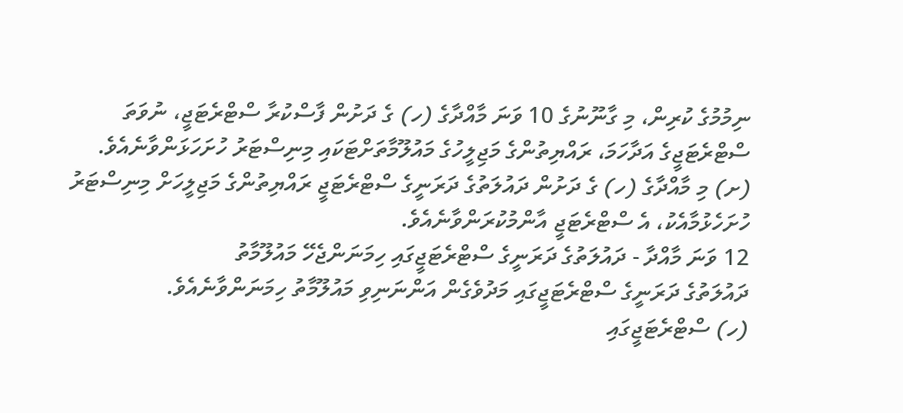ނިމުމުގެ ކުރިން، މި ގާނޫނުގެ 10 ވަނަ މާއްދާގެ (ހ) ގެ ދަށުން ފާސްކުރާ ސްޓްރެޓަޖީ، ނުވަތަ ސްޓްރެޓަޖީގެ އަދާހަމަ، ރައްޔިތުންގެ މަޖިލީހުގެ މައުލޫމާތަށްޓަކައި މިނިސްޓަރު ހުށަހަޅަންވާނެއެވެ.
(ށ) މި މާއްދާގެ (ހ) ގެ ދަށުން ދައުލަތުގެ ދަރަނީގެ ސްޓްރެޓަޖީ ރައްޔިތުންގެ މަޖިލީހަށް މިނިސްޓަރު ހުށަހެޅުމާއެކު، އެ ސްޓްރެޓަޖީ އާންމުކުރަންވާނެއެވެ.
12 ވަނަ މާއްދާ - ދައުލަތުގެ ދަރަނީގެ ސްޓްރެޓަޖީގައި ހިމަނަންޖެހޭ މައުލޫމާތު
ދައުލަތުގެ ދަރަނީގެ ސްޓްރެޓަޖީގައި މަދުވެގެން އަންނަނިވި މައުލޫމާތު ހިމަނަންވާނެއެވެ.
(ހ) ސްޓްރެޓަޖީގައި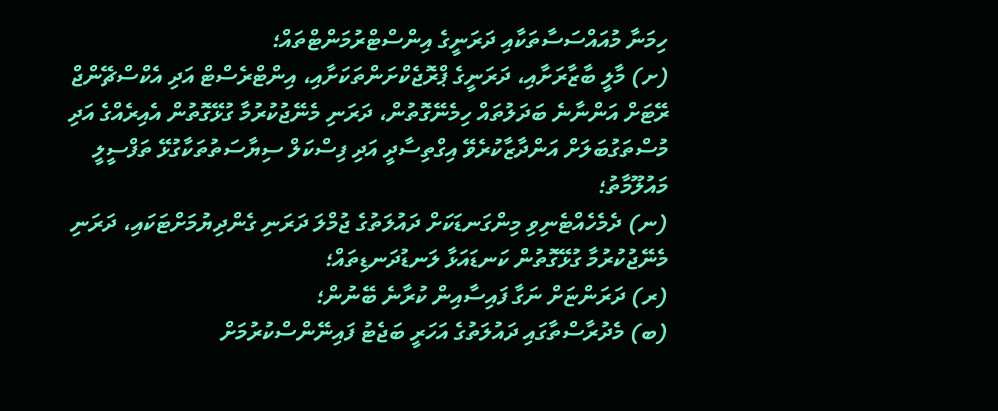ހިމަނާ މުއައްސަސާތަކާއި ދަރަނީގެ އިންސްޓްރުމަންޓްތައް؛
(ށ) މާލީ ބާޒާރަށާއި، ދަރަނީގެ ޕްރޮޖެކްށަންތަކަށާއި، އިންޓްރެސްޓް އަދި އެކްސްޗޭންޖް ރޭޓަށް އަންނާނެ ބަދަލުތައް ހިމެނޭގޮތުން، ދަރަނި މެނޭޖުކުރުމާ ގުޅޭގޮތުން އެއިރެއްގެ އަދި މުސްތަގުބަލަށް އަންދާޒާކުރެވޭ އިގްތިސާދީ އަދި ފިސްކަލް ސިޔާސަތުތަކާގުޅޭ ތަފްސީލީ މައުލޫމާތު؛
(ނ) ދެމެހެއްޓެނިވި މިންގަނޑަކަށް ދައުލަތުގެ ޖުމްލަ ދަރަނި ގެންދިޔުމަށްޓަކައި، ދަރަނި މެނޭޖުކުރުމާ ގުޅޭގޮތުން ކަނޑައަޅާ ލަނޑުދަނޑިތައް؛
(ރ) ދަރަންޏަށް ނަގާ ފައިސާއިން ކުރާނެ ބޭނުން؛
(ބ) މެދުރާސްތާގައި ދައުލަތުގެ އަހަރީ ބަޖެޓު ފައިނޭންސްކުރުމަށް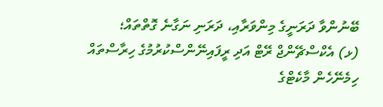ބޭނުންވާ ދަރަނީގެ މިންވަރާއި، ދަރަނި ނަގާނެ ގޮތްތައް؛
(ޅ) އެކްސްޗޭންޖް ރޭޓް އަދި ރީފައިނޭންސްކުރުމުގެ ހިރާސްތައް ހިމެނޭހެން މާކެޓްގެ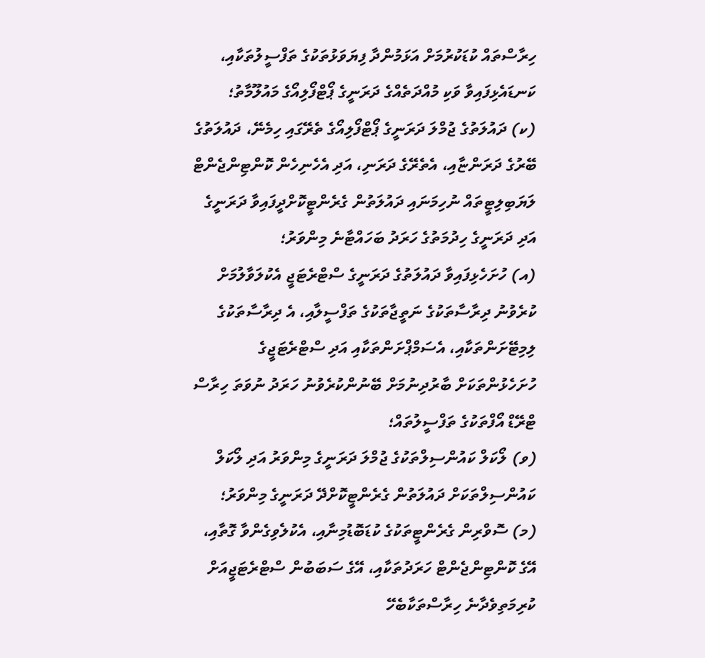ހިރާސްތައް ކުޑަކުރުމަށް އަޅަމުންދާ ފިޔަވަޅުތަކުގެ ތަފްސީލުތަކާއި، ކަނޑައެޅިފައިވާ ވަކި މުއްދަތެއްގެ ދަރަނީގެ ޕޯޓްފޯލިއޯގެ މައުލޫމާތު؛
(ކ) ދައުލަތުގެ ޖުމްލަ ދަރަނީގެ ޕޯޓްފޯލިއޯގެ ތެރޭގައި ހިމެނޭ، ދައުލަތުގެ ބޭރުގެ ދަރަންޏާއި، އެތެރޭގެ ދަރަނި، އަދި އެހެނިހެން ކޮންޓިންޖެންޓް ލަޔަބިލިޓީތައް ނުހިމަނައި ދައުލަތުން ގެރެންޓީކޮށްދީފައިވާ ދަރަނީގެ އަދި ދަރަނީގެ ހިދުމަތުގެ ހަރަދު ބަހައްޓާނެ މިންވަރު؛
(އ) ހުށަހެޅިފައިވާ ދައުލަތުގެ ދަރަނީގެ ސްޓްރެޓަޖީ އެކުލަވާލުމަށް ކުރެވުނު ދިރާސާތަކުގެ ނަތީޖާތަކުގެ ތަފްސީލާއި، އެ ދިރާސާތަކުގެ ލިމިޓޭށަންތަކާއި، އެސަމްޕްށަންތަކާއި އަދި ސްޓްރެޓަޖީގެ ހުށަހެޅުންތަކަށް ބާރުދިނުމަށް ބޭނުންކުރެވުނު ހަރަދު ނުވަތަ ހިރާސް ޓްރޭޑް އޯފްތަކުގެ ތަފްސީލުތައް؛
(ވ) ލޯކަލް ކައުންސިލްތަކުގެ ޖުމްލަ ދަރަނީގެ މިންވަރު އަދި ލޯކަލް ކައުންސިލްތަކަށް ދައުލަތުން ގެރެންޓީކޮށްދޭ ދަރަނީގެ މިންވަރު؛
(މ) ސޮވްރިން ގެރެންޓީތަކުގެ ކުޑަބޮޑުމިނާއި، އެކުލެވިގެންވާ ގޮތާއި، އޭގެ ކޮންޓިންޖެންޓް ހަރަދުތަކާއި، އޭގެ ސަބަބުން ސްޓްރެޓަޖީއަށް ކުރިމަތިވެދާނެ ހިރާސްތަކާބެހޭ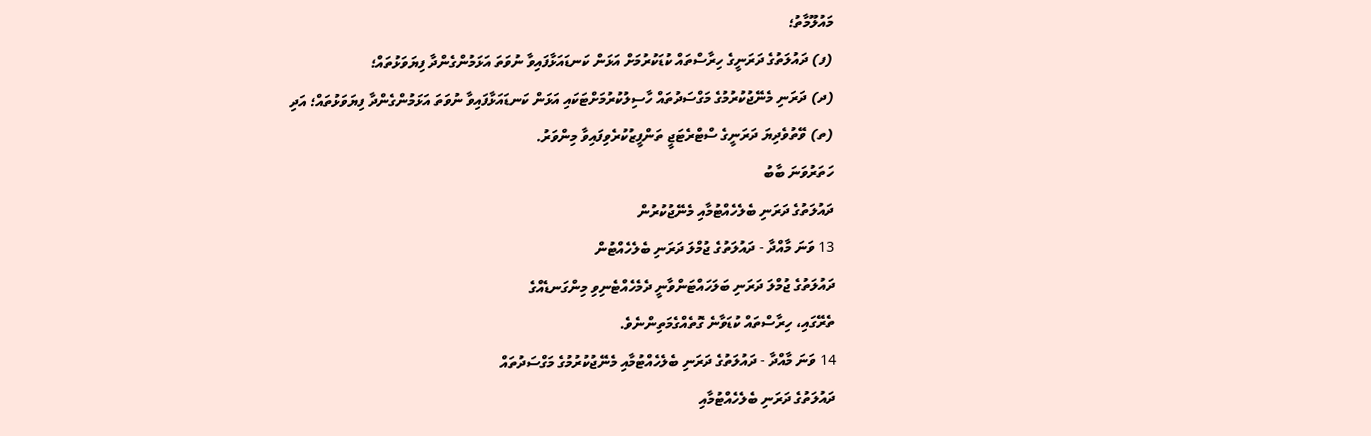މައުލޫމާތު؛
(ފ) ދައުލަތުގެ ދަރަނީގެ ހިރާސްތައް ކުޑަކުރުމަށް އަޅަން ކަނޑައަޅާފައިވާ ނުވަތަ އަޅަމުންގެންދާ ފިޔަވަޅުތައް؛
(ދ) ދަރަނި މެނޭޖުކުރުމުގެ މަގްސަދުތައް ހާސިލުކުރުމަށްޓަކައި އަޅަން ކަނޑައަޅާފައިވާ ނުވަތަ އަޅަމުންގެންދާ ފިޔަވަޅުތައް؛ އަދި
(ތ) ވޭތުވެދިޔަ ދަރަނީގެ ސްޓްރެޓަޖީ ތަންފީޒުކުރެވިފައިވާ މިންވަރު.
ހަތަރުވަނަ ބާބު
ދައުލަތުގެ ދަރަނި ބެލެހެއްޓުމާއި މެނޭޖުކުރުން
13 ވަނަ މާއްދާ - ދައުލަތުގެ ޖުމްލަ ދަރަނި ބެލެހެއްޓުން
ދައުލަތުގެ ޖުމްލަ ދަރަނި ބަލަހައްޓަންވާނީ ދެމެހެއްޓެނިވި މިންގަނޑެއްގެ
ތެރޭގައި، ހިރާސްތައް ކުޑަވާނެ ގޮތެއްގެމަތިންނެވެ.
14 ވަނަ މާއްދާ - ދައުލަތުގެ ދަރަނި ބެލެހެއްޓުމާއި މެނޭޖުކުރުމުގެ މަގްސަދުތައް
ދައުލަތުގެ ދަރަނި ބެލެހެއްޓުމާއި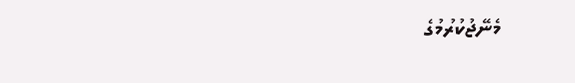މެނޭޖުކުރުމުގެ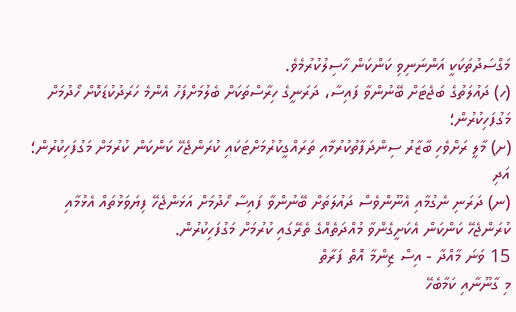މަގްސަދުތަކަކީ އަންނަނިވި ކަންކަން ހާސިލުކުރުމެވެ.
(ހ) ދައުލަތުގެ ބަޖެޓަށް ބޭނުންވާ ފައިސާ، ދަރަނީގެ ހިރާސްތަކަށް ބެލުމަށްފަހު އެންމެ ހަރަދުކުޑަކޮށް ހޯދުމަށް މަގުފަހިކުރުން؛
(ށ) މާލީ ރަށްވެހި ބާޒާރު ސިންދަފާތުކުރުމާއި ތަރައްގީކުރުމަށްޓަކައި ކުރަންޖެހޭ ކަންކަން ކުރުމަށް މަގުފަހިކުރުން؛ އަދި
(ނ) ދަރަނި ނެގުމާއި އެނޫންވެސް ދައުލަތަށް ބޭނުންވާ ފައިސާ ހޯދުމަށް އަޅަންޖެހޭ ފިޔަވަޅުތައް އެޅުމާއި ކުރަންޖެހޭ ކަންކަން އެކަށީގެންވާ މުއްދަތެއްގެ ތެރޭގައި ކުރުމަށް މަގުފަހިކުރުން.
15 ވަނަ މާއްދާ - އިސް ޒިންމާ އޮތް ފަރާތް
މި ގާނޫނާއި ކަމާބެހޭ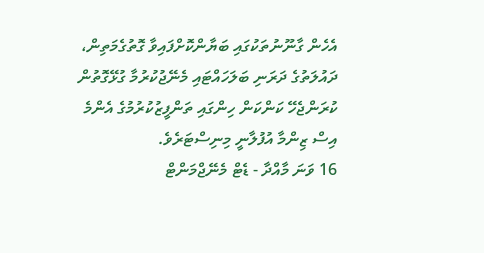އެހެން ގާނޫނުތަކުގައި ބަޔާންކޮށްފައިވާ ގޮތުގެމަތިން، ދައުލަތުގެ ދަރަނި ބަލަހައްޓައި މެނޭޖުކުރުމާ ގުޅޭގޮތުން ކުރަންޖެހޭ ކަންކަން ހިންގައި ތަންފީޒުކުރުމުގެ އެންމެ އިސް ޒިންމާ އުފުލާނީ މިނިސްޓަރެވެ.
16 ވަނަ މާއްދާ - ޑެޓް މެނޭޖްމަންޓް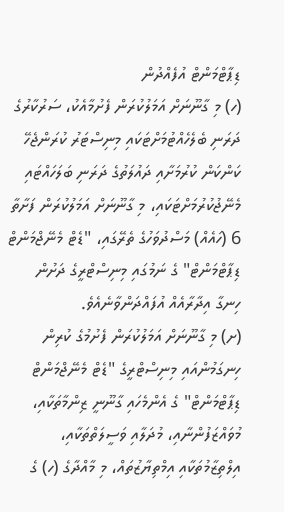ޑިޕާޓްމަންޓް އުފެއްދުން
(ހ) މި ގާނޫނަށް އަމަލުކުރަން ފެށުމާއެކު، ސަރުކާރުގެ ދަރަނި ބެލެހެއްޓުމަށްޓަކައި މިނިސްޓަރު ކުރަންޖެހޭ ކަންކަން ކުރުމަށާއި ދައުލަތުގެ ދަރަނި ބަލަހައްޓައި މެނޭޖުކުރުމަށްޓަކައި، މި ގާނޫނަށް އަމަލުކުރަން ފަށާތާ 6 (ހައެއް) މަސްދުވަހުގެ ތެރޭގައި، "ޑެޓް މެނޭޖްމަންޓް ޑިޕާޓްމަންޓް" ގެ ނަމުގައި މިނިސްޓްރީގެ ދަށުން ހިނގާ އިދާރާއެއް އުފައްދަންވާނެއެވެ.
(ށ) މި ގާނޫނަށް އަމަލުކުރަން ފެށުމުގެ ކުރިން ހިނގަމުންއައި މިނިސްޓްރީގެ "ޑެޓް މެނޭޖްމަންޓް ޑިޕާޓްމަންޓް" ގެ އެންމެހައި ގާނޫނީ ޒިންމާތަކާއި، މުވައްޒަފުންނާއި، މުދަލާއި ވަސީލަތްތަކާއި، އިލްތިޒާމުތަކާއި އިމްތިޔާޒުތައް، މި މާއްދާގެ (ހ) ގެ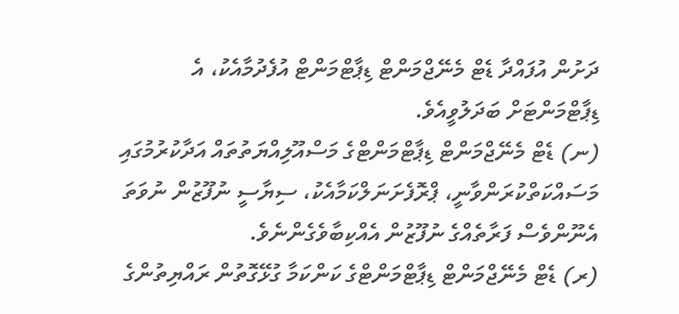ދަށުން އުފައްދާ ޑެޓް މެނޭޖްމަންޓް ޑިޕާޓްމަންޓް އުފެދުމާއެކު، އެ ޑިޕާޓްމަންޓަށް ބަދަލުވީއެވެ.
(ނ) ޑެޓް މެނޭޖްމަންޓް ޑިޕާޓްމަންޓްގެ މަސްއޫލިއްޔަތުތައް އަދާކުރުމުގައި މަސައްކަތްކުރަންވާނީ، ޕްރޮފެށަނަލްކަމާއެކު، ސިޔާސީ ނުފޫޒުން ނުވަތަ އެނޫންވެސް ފަރާތެއްގެ ނުފޫޒުން އެއްކިބާވެގެންނެވެ.
(ރ) ޑެޓް މެނޭޖްމަންޓް ޑިޕާޓްމަންޓްގެ ކަންކަމާ ގުޅޭގޮތުން ރައްޔިތުންގެ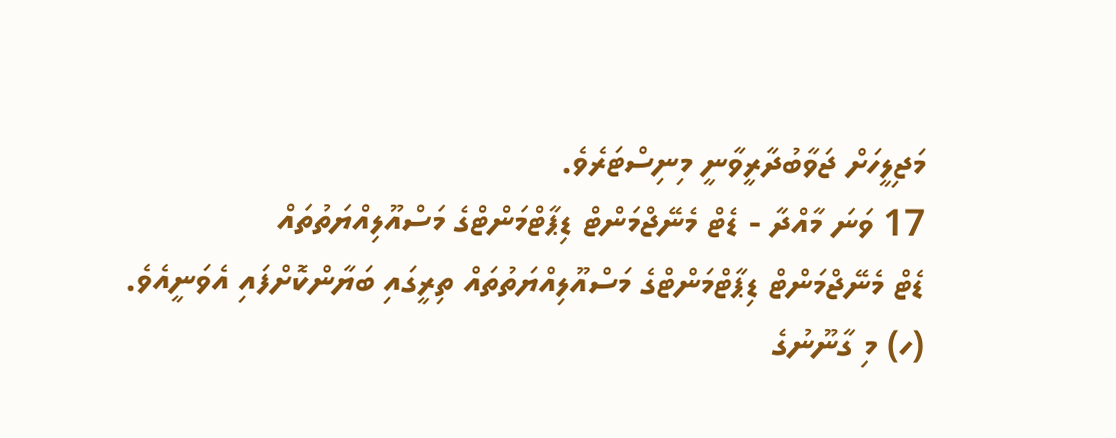މަޖިލީހަށް ޖަވާބުދާރީވާނީ މިނިސްޓަރެވެ.
17 ވަނަ މާއްދާ - ޑެޓް މެނޭޖްމަންޓް ޑިޕާޓްމަންޓްގެ މަސްއޫލިއްޔަތުތައް
ޑެޓް މެނޭޖްމަންޓް ޑިޕާޓްމަންޓްގެ މަސްއޫލިއްޔަތުތައް ތިރީގައި ބަޔާންކޮށްފައި އެވަނީއެވެ.
(ހ) މި ގާނޫނުގެ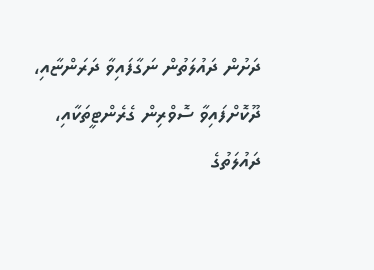ދަށުން ދައުލަތުން ނަގާފައިވާ ދަރަންޏާއި، ދޫކޮށްފައިވާ ސޮވްރިން ގެރެންޓީތަކާއި، ދައުލަތުގެ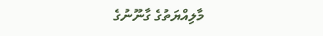މާލިއްޔަތުގެ ގާނޫނުގެ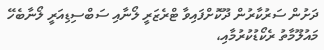ދަށުން ސަރުކާރުން ދޫކޮށްފައިވާ ޓްރެޒަރީ ލޯނާއި ސަބްސިޑިއަރީ ލޯނާބެހޭ މައުލޫމާތު ރެކޯޑުކުރުމާއި،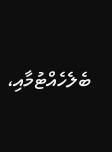ބެލެހެއްޓުމާއި،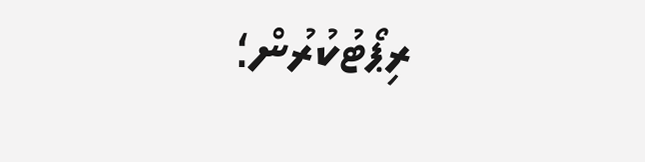ރިޕޯޓުކުރުން؛